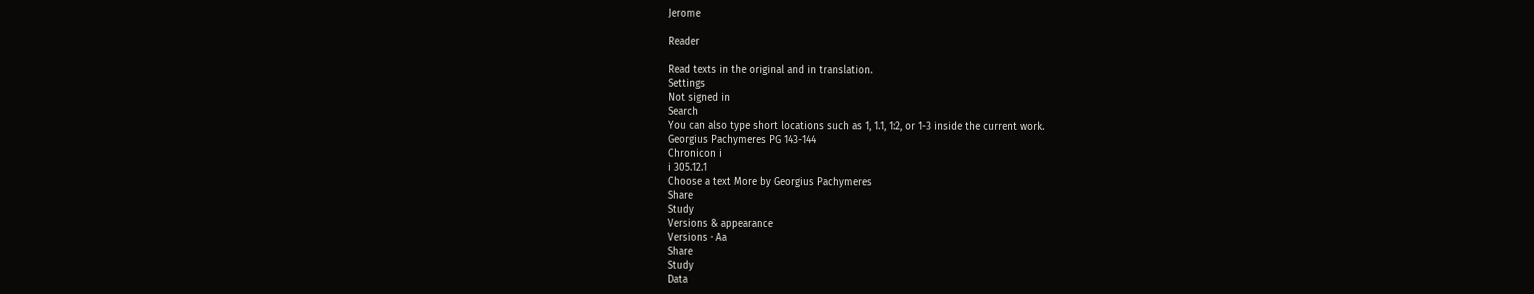Jerome

Reader

Read texts in the original and in translation.
Settings
Not signed in
Search
You can also type short locations such as 1, 1.1, 1:2, or 1-3 inside the current work.
Georgius Pachymeres PG 143-144
Chronicon i
i 305.12.1
Choose a text More by Georgius Pachymeres
Share
Study
Versions & appearance
Versions · Aa
Share
Study
Data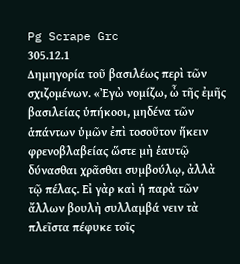Pg Scrape Grc
305.12.1
Δημηγορία τοῦ βασιλέως περὶ τῶν σχιζομένων. «Ἐγὼ νομίζω, ὦ τῆς ἐμῆς βασιλείας ὑπήκοοι, μηδένα τῶν ἁπάντων ὑμῶν ἐπὶ τοσοῦτον ἥκειν φρενοβλαβείας ὥστε μὴ ἑαυτῷ δύνασθαι χρᾶσθαι συμβούλῳ, ἀλλὰ τῷ πέλας. Εἰ γὰρ καὶ ἡ παρὰ τῶν ἄλλων βουλὴ συλλαμβά νειν τὰ πλεῖστα πέφυκε τοῖς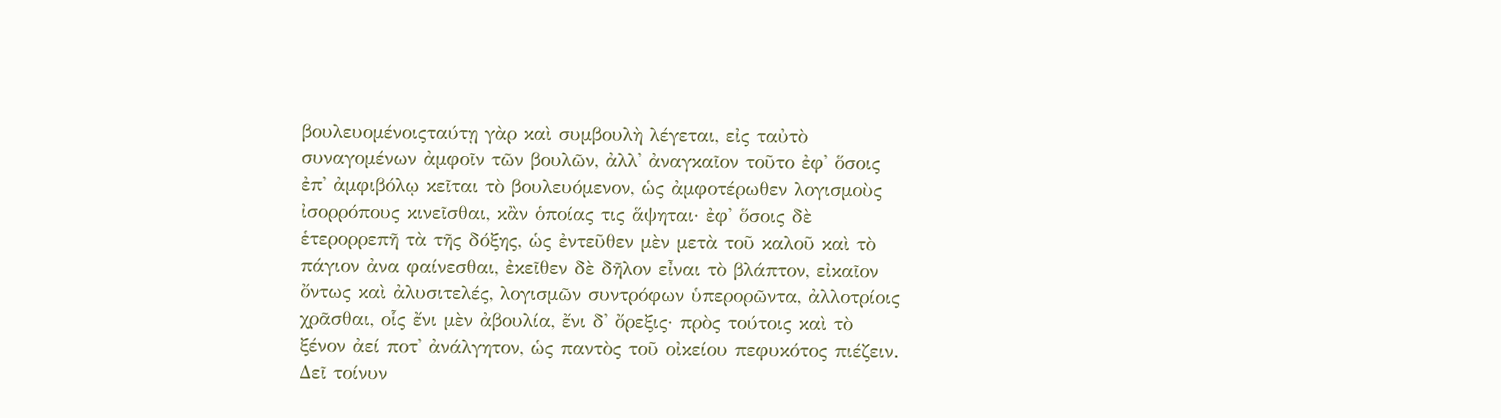βουλευομένοιςταύτῃ γὰρ καὶ συμβουλὴ λέγεται, εἰς ταὐτὸ συναγομένων ἀμφοῖν τῶν βουλῶν, ἀλλ' ἀναγκαῖον τοῦτο ἐφ' ὅσοις ἐπ' ἀμφιβόλῳ κεῖται τὸ βουλευόμενον, ὡς ἀμφοτέρωθεν λογισμοὺς ἰσορρόπους κινεῖσθαι, κἂν ὁποίας τις ἅψηται· ἐφ' ὅσοις δὲ ἑτερορρεπῆ τὰ τῆς δόξης, ὡς ἐντεῦθεν μὲν μετὰ τοῦ καλοῦ καὶ τὸ πάγιον ἀνα φαίνεσθαι, ἐκεῖθεν δὲ δῆλον εἶναι τὸ βλάπτον, εἰκαῖον ὄντως καὶ ἀλυσιτελές, λογισμῶν συντρόφων ὑπερορῶντα, ἀλλοτρίοις χρᾶσθαι, οἷς ἔνι μὲν ἀβουλία, ἔνι δ' ὄρεξις· πρὸς τούτοις καὶ τὸ ξένον ἀεί ποτ' ἀνάλγητον, ὡς παντὸς τοῦ οἰκείου πεφυκότος πιέζειν. Δεῖ τοίνυν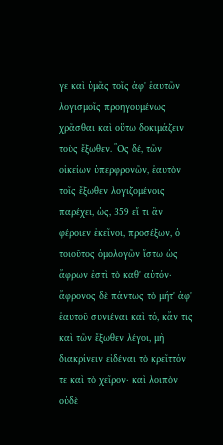γε καὶ ὑμᾶς τοῖς ἀφ' ἑαυτῶν λογισμοῖς προηγουμένως χρᾶσθαι καὶ οὕτω δοκιμάζειν τοὺς ἔξωθεν. Ὃς δέ, τῶν οἰκείων ὑπερφρονῶν, ἑαυτὸν τοῖς ἔξωθεν λογιζομένοις παρέχει, ὡς, 359 εἴ τι ἂν φέροιεν ἐκεῖνοι, προσέξων, ὁ τοιοῦτος ὁμολογῶν ἴστω ὡς ἄφρων ἐστὶ τὸ καθ' αὑτόν· ἄφρονος δὲ πάντως τὸ μήτ' ἀφ' ἑαυτοῦ συνιέναι καὶ τό, κἄν τις καὶ τῶν ἔξωθεν λέγοι, μὴ διακρίνειν εἰδέναι τὸ κρεῖττόν τε καὶ τὸ χεῖρον· καὶ λοιπὸν οὐδὲ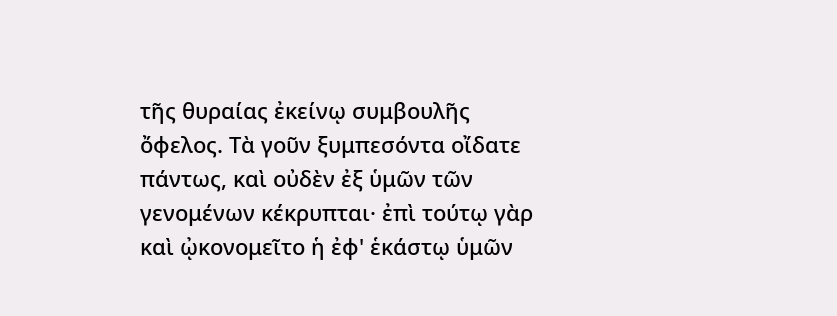τῆς θυραίας ἐκείνῳ συμβουλῆς ὄφελος. Τὰ γοῦν ξυμπεσόντα οἴδατε πάντως, καὶ οὐδὲν ἐξ ὑμῶν τῶν γενομένων κέκρυπται· ἐπὶ τούτῳ γὰρ καὶ ᾠκονομεῖτο ἡ ἐφ' ἑκάστῳ ὑμῶν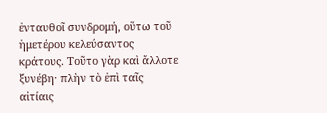ἐνταυθοῖ συνδρομή, οὕτω τοῦ ἡμετέρου κελεύσαντος κράτους. Τοῦτο γὰρ καὶ ἄλλοτε ξυνέβη· πλὴν τὸ ἐπὶ ταῖς αἰτίαις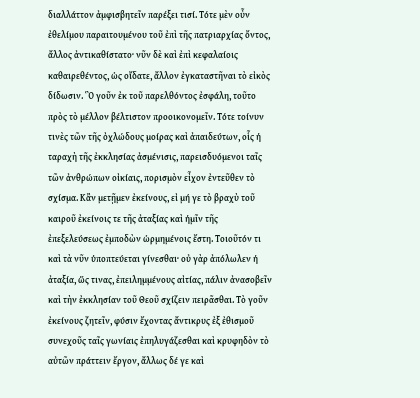διαλλάττον ἀμφισβητεῖν παρέξει τισί. Τότε μὲν οὖν ἐθελίμου παραιτουμένου τοῦ ἐπὶ τῆς πατριαρχίας ὄντος, ἄλλος ἀντικαθίστατο· νῦν δὲ καὶ ἐπὶ κεφαλαίοις καθαιρεθέντος, ὡς οἴδατε, ἄλλον ἐγκαταστῆναι τὸ εἰκὸς δίδωσιν. Ὃ γοῦν ἐκ τοῦ παρελθόντος ἐσφάλη, τοῦτο πρὸς τὸ μέλλον βέλτιστον προοικονομεῖν. Τότε τοίνυν τινὲς τῶν τῆς ὀχλώδους μοίρας καὶ ἀπαιδεύτων, οἷς ἡ ταραχὴ τῆς ἐκκλησίας ἀσμένισις, παρεισδυόμενοι ταῖς τῶν ἀνθρώπων οἰκίαις, πορισμὸν εἶχον ἐντεῦθεν τὸ σχίσμα. Κἂν μετῇμεν ἐκείνους, εἰ μή γε τὸ βραχὺ τοῦ καιροῦ ἐκείνοις τε τῆς ἀταξίας καὶ ἡμῖν τῆς ἐπεξελεύσεως ἐμποδὼν ὡρμημένοις ἔστη. Τοιοῦτόν τι καὶ τὰ νῦν ὑποπτεύεται γίνεσθαι· οὐ γὰρ ἀπόλωλεν ἡ ἀταξία, ὥς τινας, ἐπειλημμένους αἰτίας, πάλιν ἀνασοβεῖν καὶ τὴν ἐκκλησίαν τοῦ Θεοῦ σχίζειν πειρᾶσθαι. Τὸ γοῦν ἐκείνους ζητεῖν, φύσιν ἔχοντας ἄντικρυς ἐξ ἐθισμοῦ συνεχοῦς ταῖς γωνίαις ἐπηλυγάζεσθαι καὶ κρυφηδὸν τὸ αὐτῶν πράττειν ἔργον, ἄλλως δέ γε καὶ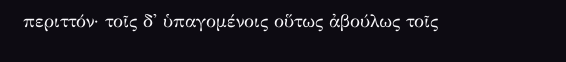περιττόν· τοῖς δ' ὑπαγομένοις οὕτως ἀβούλως τοῖς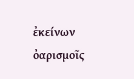ἐκείνων ὀαρισμοῖς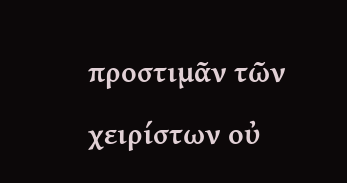προστιμᾶν τῶν χειρίστων οὐ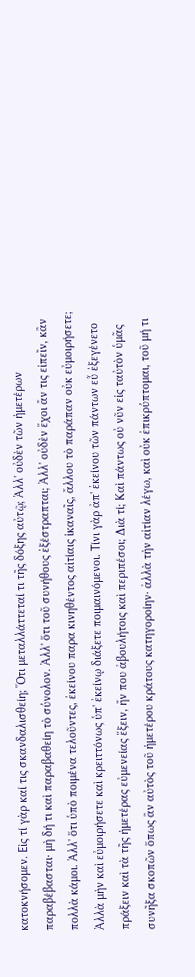κατοκνήσομεν. Εἰς τί γὰρ καί τις σκανδαλισθείη; Ὅτι μεταλλάττεταί τι τῆς δόξης αὐτῷ; Ἀλλ' οὐδὲν τῶν ἡμετέρων παραβέβασται· μὴ δή τι καὶ παραβαθείη τὸ σύνολον. Ἀλλ' ὅτι τοῦ συνήθους ἐξέστραπται; Ἀλλ' οὐδὲν ἔχοι ἄν τις εἰπεῖν, κἂν πολλὰ κάμοι. Ἀλλ' ὅτι ὑπὸ ποιμένα τελοῦντες, ἐκείνου παρα κινηθέντος αἰτίαις ἱκαναῖς, ἄλλου τὸ παράπαν οὐκ εὐμοιρήσετε; Ἀλλὰ μὴν καὶ εὐμοιρήσετε καὶ κρειττόνως ὑπ' ἐκείνῳ διάξετε ποιμαινόμενοι. Τίνι γὰρ ἀπ' ἐκείνου τῶν πάντων εὖ ἐξεγένετο πράξειν καὶ τὰ τῆς ἡμετέρας εὐμενείας ἕξειν, ἤν που ἀβουλήτοις καὶ περιπέσοι; Διὰ τί; Καὶ πάντως οὐ νῦν εἰς ταὐτὸν ὑμᾶς συνῆξα σκοπῶν ὅπως ἂν αὐτὸς τοῦ ἡμετέρου κράτους κατηγοροίην· ἀλλὰ τὴν αἰτίαν λέγω, καὶ οὐκ ἐπικρύπτομαι, τοῦ μή τι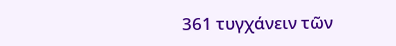361 τυγχάνειν τῶν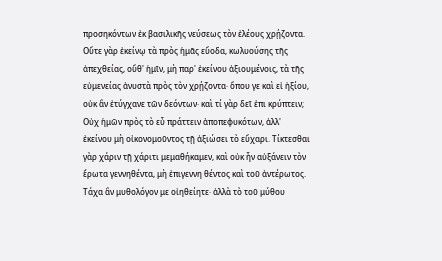προσηκόντων ἐκ βασιλικῆς νεύσεως τὸν ἐλέους χρῄζοντα. Οὔτε γὰρ ἐκείνῳ τὰ πρὸς ἡμᾶς εὔοδα, κωλυούσης τῆς ἀπεχθείας, οὔθ' ἡμῖν, μὴ παρ' ἐκείνου ἀξιουμένοις, τὰ τῆς εὐμενείας ἀνυστὰ πρὸς τὸν χρῄζοντα· ὅπου γε καὶ εἰ ἠξίου, οὐκ ἂν ἐτύγχανε τῶν δεόντων· καὶ τί γὰρ δεῖ ἐπι κρύπτειν; Οὐχ ἡμῶν πρὸς τὸ εὖ πράττειν ἀποπεφυκότων, ἀλλ' ἐκείνου μὴ οἰκονομοῦντος τῇ ἀξιώσει τὸ εὔχαρι. Τίκτεσθαι γὰρ χάριν τῇ χάριτι μεμαθήκαμεν, καὶ οὐκ ἦν αὐξάνειν τὸν ἔρωτα γεννηθέντα, μὴ ἐπιγεννη θέντος καὶ τοῦ ἀντέρωτος. Τάχα ἂν μυθολόγον με οἰηθείητε· ἀλλὰ τὸ τοῦ μύθου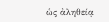ὡς ἀληθείᾳ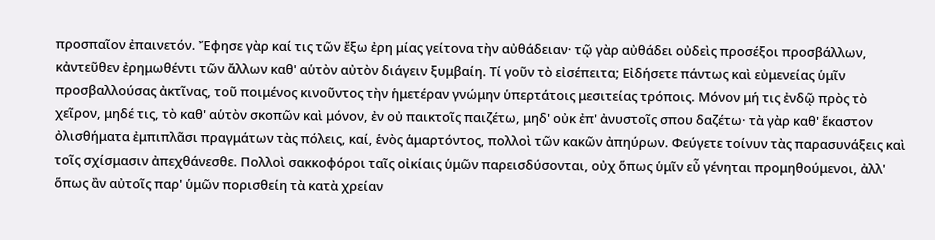προσπαῖον ἐπαινετόν. Ἔφησε γὰρ καί τις τῶν ἔξω ἐρη μίας γείτονα τὴν αὐθάδειαν· τῷ γὰρ αὐθάδει οὐδεὶς προσέξοι προσβάλλων, κἀντεῦθεν ἐρημωθέντι τῶν ἄλλων καθ' αὑτὸν αὐτὸν διάγειν ξυμβαίη. Τί γοῦν τὸ εἰσέπειτα; Εἰδήσετε πάντως καὶ εὐμενείας ὑμῖν προσβαλλούσας ἀκτῖνας, τοῦ ποιμένος κινοῦντος τὴν ἡμετέραν γνώμην ὑπερτάτοις μεσιτείας τρόποις. Μόνον μή τις ἐνδῷ πρὸς τὸ χεῖρον, μηδέ τις, τὸ καθ' αὑτὸν σκοπῶν καὶ μόνον, ἐν οὐ παικτοῖς παιζέτω, μηδ' οὐκ ἐπ' ἀνυστοῖς σπου δαζέτω· τὰ γὰρ καθ' ἕκαστον ὀλισθήματα ἐμπιπλᾶσι πραγμάτων τὰς πόλεις, καί, ἑνὸς ἁμαρτόντος, πολλοὶ τῶν κακῶν ἀπηύρων. Φεύγετε τοίνυν τὰς παρασυνάξεις καὶ τοῖς σχίσμασιν ἀπεχθάνεσθε. Πολλοὶ σακκοφόροι ταῖς οἰκίαις ὑμῶν παρεισδύσονται, οὐχ ὅπως ὑμῖν εὖ γένηται προμηθούμενοι, ἀλλ' ὅπως ἂν αὐτοῖς παρ' ὑμῶν πορισθείη τὰ κατὰ χρείαν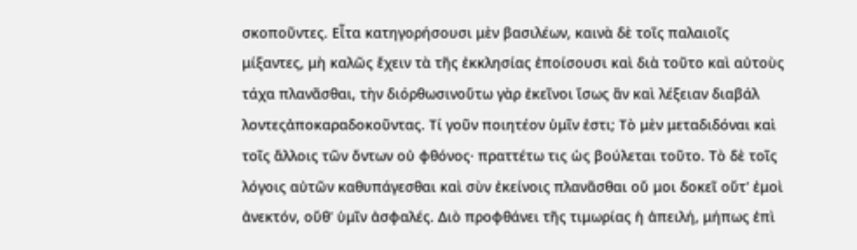σκοποῦντες. Εἶτα κατηγορήσουσι μὲν βασιλέων, καινὰ δὲ τοῖς παλαιοῖς μίξαντες, μὴ καλῶς ἔχειν τὰ τῆς ἐκκλησίας ἐποίσουσι καὶ διὰ τοῦτο καὶ αὐτοὺς τάχα πλανᾶσθαι, τὴν διόρθωσινοὕτω γὰρ ἐκεῖνοι ἴσως ἂν καὶ λέξειαν διαβάλ λοντεςἀποκαραδοκοῦντας. Τί γοῦν ποιητέον ὑμῖν ἐστι; Τὸ μὲν μεταδιδόναι καὶ τοῖς ἄλλοις τῶν ὄντων οὐ φθόνος· πραττέτω τις ὡς βούλεται τοῦτο. Τὸ δὲ τοῖς λόγοις αὐτῶν καθυπάγεσθαι καὶ σὺν ἐκείνοις πλανᾶσθαι οὔ μοι δοκεῖ οὔτ' ἐμοὶ ἀνεκτόν, οὔθ' ὑμῖν ἀσφαλές. Διὸ προφθάνει τῆς τιμωρίας ἡ ἀπειλή, μήπως ἐπὶ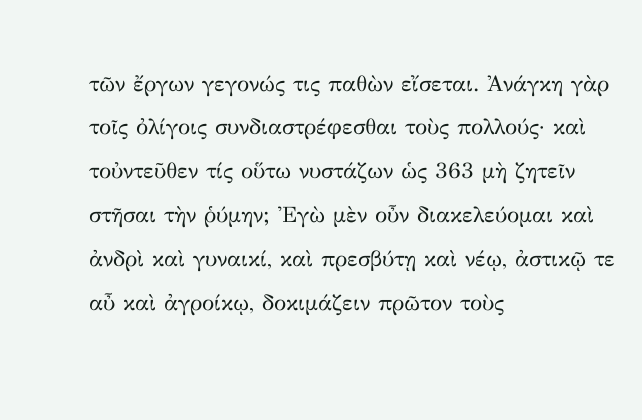τῶν ἔργων γεγονώς τις παθὼν εἴσεται. Ἀνάγκη γὰρ τοῖς ὀλίγοις συνδιαστρέφεσθαι τοὺς πολλούς· καὶ τοὐντεῦθεν τίς οὕτω νυστάζων ὡς 363 μὴ ζητεῖν στῆσαι τὴν ῥύμην; Ἐγὼ μὲν οὖν διακελεύομαι καὶ ἀνδρὶ καὶ γυναικί, καὶ πρεσβύτῃ καὶ νέῳ, ἀστικῷ τε αὖ καὶ ἀγροίκῳ, δοκιμάζειν πρῶτον τοὺς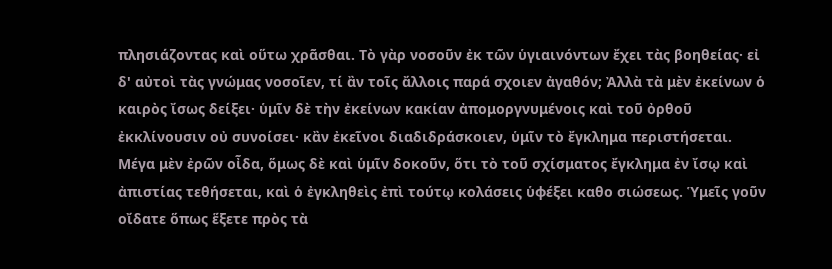πλησιάζοντας καὶ οὕτω χρᾶσθαι. Τὸ γὰρ νοσοῦν ἐκ τῶν ὑγιαινόντων ἔχει τὰς βοηθείας· εἰ δ' αὐτοὶ τὰς γνώμας νοσοῖεν, τί ἂν τοῖς ἄλλοις παρά σχοιεν ἀγαθόν; Ἀλλὰ τὰ μὲν ἐκείνων ὁ καιρὸς ἴσως δείξει· ὑμῖν δὲ τὴν ἐκείνων κακίαν ἀπομοργνυμένοις καὶ τοῦ ὀρθοῦ ἐκκλίνουσιν οὐ συνοίσει· κἂν ἐκεῖνοι διαδιδράσκοιεν, ὑμῖν τὸ ἔγκλημα περιστήσεται. Μέγα μὲν ἐρῶν οἶδα, ὅμως δὲ καὶ ὑμῖν δοκοῦν, ὅτι τὸ τοῦ σχίσματος ἔγκλημα ἐν ἴσῳ καὶ ἀπιστίας τεθήσεται, καὶ ὁ ἐγκληθεὶς ἐπὶ τούτῳ κολάσεις ὑφέξει καθο σιώσεως. Ὑμεῖς γοῦν οἴδατε ὅπως ἕξετε πρὸς τὰ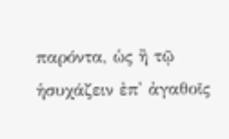παρόντα, ὡς ἢ τῷ ἡσυχάζειν ἐπ' ἀγαθοῖς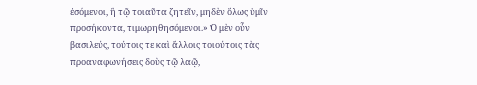ἐσόμενοι, ἢ τῷ τοιαῦτα ζητεῖν, μηδὲν ὅλως ὑμῖν προσήκοντα, τιμωρηθησόμενοι.» Ὁ μὲν οὖν βασιλεύς, τούτοις τε καὶ ἄλλοις τοιούτοις τὰς προαναφωνήσεις δοὺς τῷ λαῷ,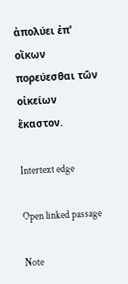ἀπολύει ἐπ' οἴκων πορεύεσθαι τῶν οἰκείων ἕκαστον.

Intertext edge

Open linked passage

Note